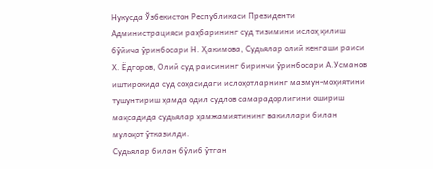Нукусда Ўзбекистон Республикаси Президенти Администрацияси раҳбарининг суд тизимини ислоҳ қилиш бўйича ўринбосари Н. Ҳакимова, Судьялар олий кенгаши раиси Х. Ёдгоров, Олий суд раисининг биринчи ўринбосари А.Усманов иштирокида суд соҳасидаги ислоҳотларнинг мазмун-моҳиятини тушунтириш ҳамда одил судлов самарадорлигини ошириш мақсадида судьялар ҳамжамиятининг вакиллари билан мулоқот ўтказилди.
Судьялар билан бўлиб ўтган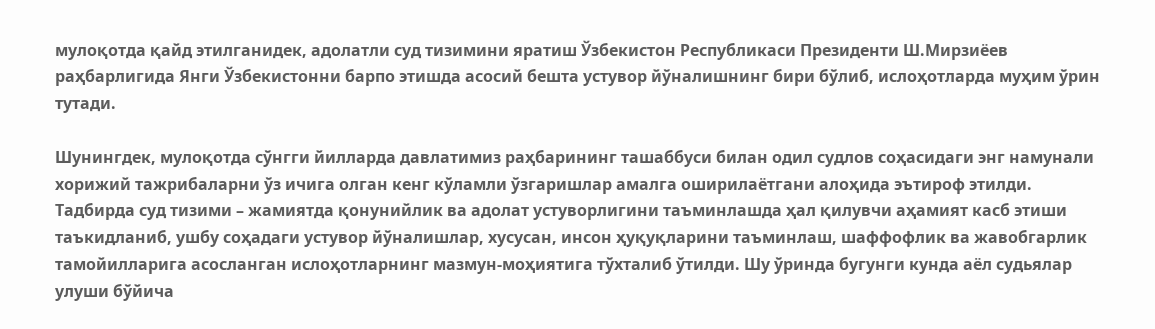мулоқотда қайд этилганидек, адолатли суд тизимини яратиш Ўзбекистон Республикаси Президенти Ш.Мирзиёев раҳбарлигида Янги Ўзбекистонни барпо этишда асосий бешта устувор йўналишнинг бири бўлиб, ислоҳотларда муҳим ўрин тутади.

Шунингдек, мулоқотда сўнгги йилларда давлатимиз раҳбарининг ташаббуси билан одил судлов соҳасидаги энг намунали хорижий тажрибаларни ўз ичига олган кенг кўламли ўзгаришлар амалга оширилаётгани алоҳида эътироф этилди.
Тадбирда суд тизими – жамиятда қонунийлик ва адолат устуворлигини таъминлашда ҳал қилувчи аҳамият касб этиши таъкидланиб, ушбу соҳадаги устувор йўналишлар, хусусан, инсон ҳуқуқларини таъминлаш, шаффофлик ва жавобгарлик тамойилларига асосланган ислоҳотларнинг мазмун-моҳиятига тўхталиб ўтилди. Шу ўринда бугунги кунда аёл судьялар улуши бўйича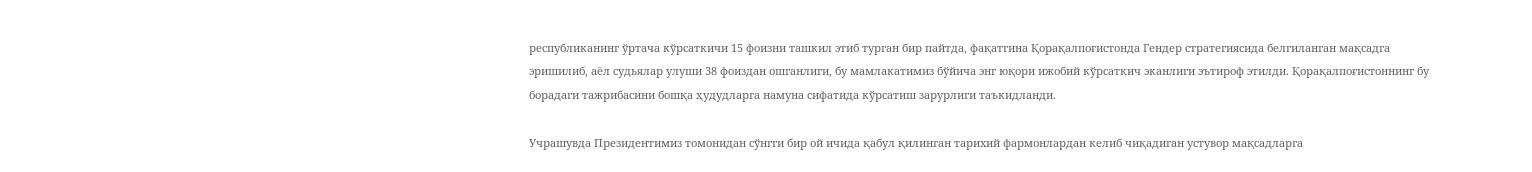республиканинг ўртача кўрсаткичи 15 фоизни ташкил этиб турган бир пайтда, фақатгина Қорақалпоғистонда Гендер стратегиясида белгиланган мақсадга эришилиб, аёл судьялар улуши 38 фоиздан ошганлиги, бу мамлакатимиз бўйича энг юқори ижобий кўрсаткич эканлиги эътироф этилди. Қорақалпоғистоннинг бу борадаги тажрибасини бошқа ҳудудларга намуна сифатида кўрсатиш зарурлиги таъкидланди.

Учрашувда Президентимиз томонидан сўнгги бир ой ичида қабул қилинган тарихий фармонлардан келиб чиқадиган устувор мақсадларга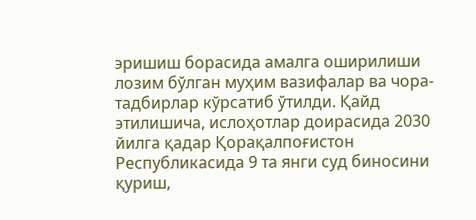эришиш борасида амалга оширилиши лозим бўлган муҳим вазифалар ва чора-тадбирлар кўрсатиб ўтилди. Қайд этилишича, ислоҳотлар доирасида 2030 йилга қадар Қорақалпоғистон Республикасида 9 та янги суд биносини қуриш,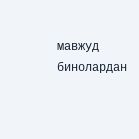мавжуд бинолардан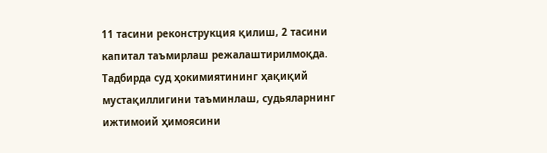11 тасини реконструкция қилиш, 2 тасини капитал таъмирлаш режалаштирилмоқда.
Тадбирда суд ҳокимиятининг ҳақиқий мустақиллигини таъминлаш, судьяларнинг ижтимоий ҳимоясини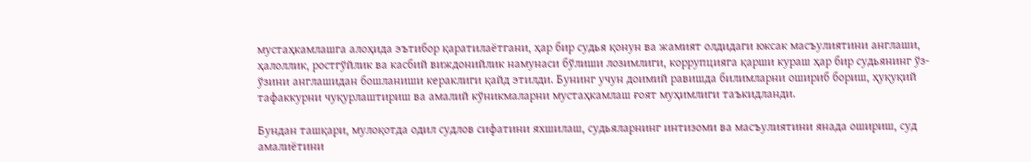мустаҳкамлашга алоҳида эътибор қаратилаётгани, ҳар бир судья қонун ва жамият олдидаги юксак масъулиятини англаши, ҳалоллик, ростгўйлик ва касбий виждонийлик намунаси бўлиши лозимлиги, коррупцияга қарши кураш ҳар бир судьянинг ўз-ўзини англашидан бошланиши кераклиги қайд этилди. Бунинг учун доимий равишда билимларни ошириб бориш, ҳуқуқий тафаккурни чуқурлаштириш ва амалий кўникмаларни мустаҳкамлаш ғоят муҳимлиги таъкидланди.

Бундан ташқари, мулоқотда одил судлов сифатини яхшилаш, судьяларнинг интизоми ва масъулиятини янада ошириш, суд амалиётини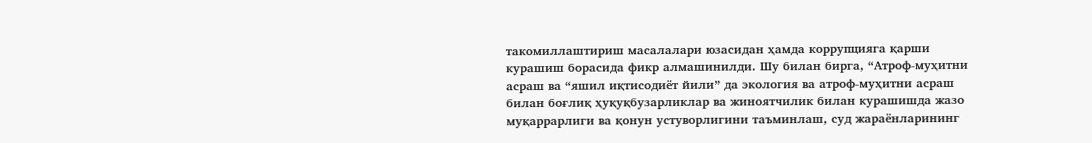такомиллаштириш масалалари юзасидан ҳамда коррупцияга қарши курашиш борасида фикр алмашинилди. Шу билан бирга, “Атроф-муҳитни асраш ва “яшил иқтисодиёт йили” да экология ва атроф-муҳитни асраш билан боғлиқ ҳуқуқбузарликлар ва жиноятчилик билан курашишда жазо муқаррарлиги ва қонун устуворлигини таъминлаш, суд жараёнларининг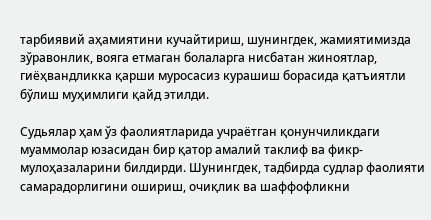тарбиявий аҳамиятини кучайтириш, шунингдек, жамиятимизда зўравонлик, вояга етмаган болаларга нисбатан жиноятлар, гиёҳвандликка қарши муросасиз курашиш борасида қатъиятли бўлиш муҳимлиги қайд этилди.

Судьялар ҳам ўз фаолиятларида учраётган қонунчиликдаги муаммолар юзасидан бир қатор амалий таклиф ва фикр-мулоҳазаларини билдирди. Шунингдек, тадбирда судлар фаолияти самарадорлигини ошириш, очиқлик ва шаффофликни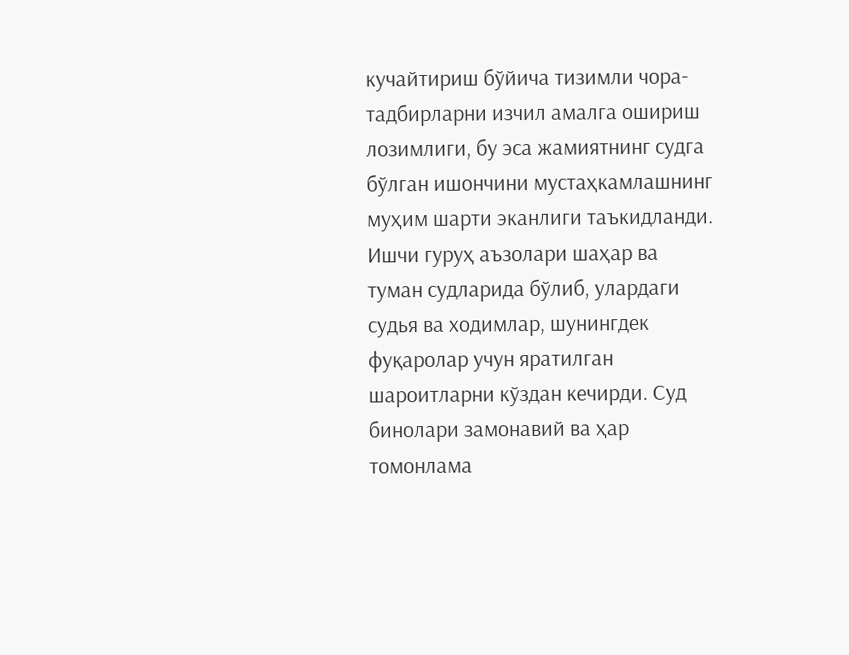кучайтириш бўйича тизимли чора-тадбирларни изчил амалга ошириш лозимлиги, бу эса жамиятнинг судга бўлган ишончини мустаҳкамлашнинг муҳим шарти эканлиги таъкидланди.
Ишчи гуруҳ аъзолари шаҳар ва туман судларида бўлиб, улардаги судья ва ходимлар, шунингдек фуқаролар учун яратилган шароитларни кўздан кечирди. Суд бинолари замонавий ва ҳар томонлама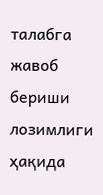талабга жавоб бериши лозимлиги ҳақида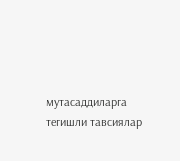мутасаддиларга тегишли тавсиялар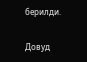берилди.

Довуд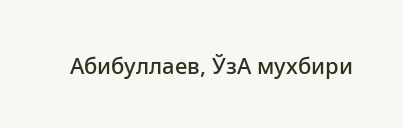Абибуллаев, ЎзА мухбири